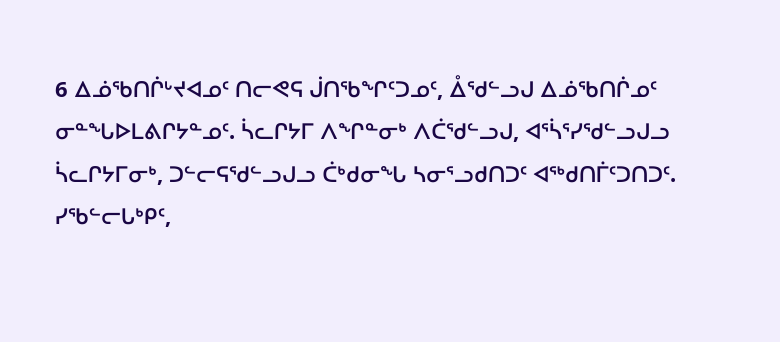6 ᐃᓅᖃᑎᒌᒡᔪᐊᓄᑦ ᑎᓕᕙᕋ ᒎᑎᖃᖏᑦᑐᓄᑦ, ᐂᖁᓪᓗᒍ ᐃᓅᖃᑎᒌᓄᑦ ᓂᓐᖓᐅᒪᕕᒋᔭᓐᓄᑦ. ᓵᓚᒋᔭᒥ ᐱᖏᓐᓂᒃ ᐱᑖᖁᓪᓗᒍ, ᐊᕐᓵᕐᓯᖁᓪᓗᒍᓗ ᓵᓚᒋᔭᒥᓂᒃ, ᑐᓪᓕᕋᖁᓪᓗᒍᓗ ᑖᒃᑯᓂᖓ ᓴᓂᕐᓗᑯᑎᑐᑦ ᐊᖅᑯᑎᒦᑦᑐᑎᑐᑦ.
ᓯᖃᓪᓕᒐᒃᑭᑦ,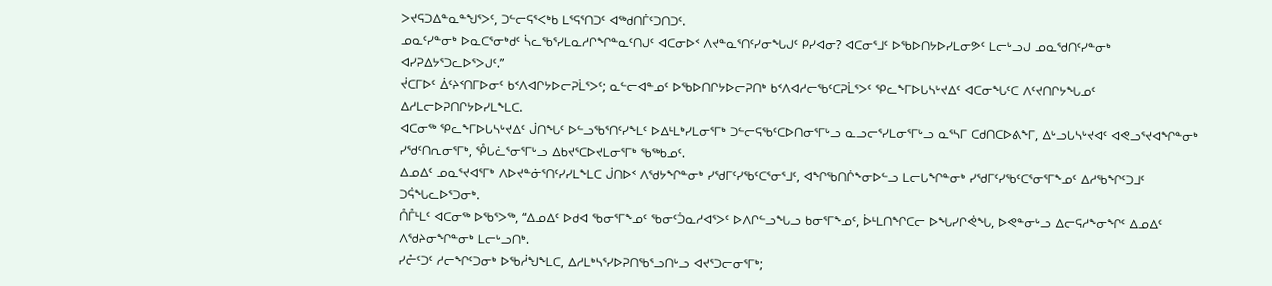ᐳᔪᕋᑐᐃᓐᓇᓐᖑᕐᐳᑦ, ᑐᓪᓕᕋᕐᐸᒃᑲ ᒪᕐᕋᕐᑎᑐᑦ ᐊᖅᑯᑎᒦᑦᑐᑎᑐᑦ.
ᓄᓇᑦᓯᓐᓂᒃ ᐅᓇᑕᕐᓂᒃᑯᑦ ᓵᓚᖃᕐᓯᒪᓇᓱᒋᖏᓐᓇᑦᑎᒍᑦ ᐊᑕᓂᐅᑉ ᐱᔪᓐᓇᕐᑎᑦᓯᓂᖓᒍᑦ ᑭᓯᐊᓂ? ᐊᑕᓂᕐᒧᑦ ᐅᖃᐅᑎᔭᐅᓯᒪᓂᕗᑦ ᒪᓕᒡᓗᒍ ᓄᓇᖁᑎᑦᓯᓐᓂᒃ ᐊᓯᕈᐃᔭᕐᑐᓚᐅᕐᐳᒍᑦ.”
ᔫᑕᒥᐅᑦ ᐄᑦᔨᑉᑎᒥᐅᓂᑦ ᑲᑉᐱᐊᒋᔭᐅᓕᕈᒫᕐᐳᑦ; ᓇᓪᓕᐊᓐᓄᑦ ᐅᖃᐅᑎᒋᔭᐅᓕᕈᑎᒃ ᑲᑉᐱᐊᓱᓕᖃᑦᑕᕈᒫᕐᐳᑦ ᕿᓚᖕᒥᐅᒐᓴᒡᔪᐃᑦ ᐊᑕᓂᖓᑦᑕ ᐱᑦᔪᑎᒋᔭᖓᓄᑦ ᐃᓱᒪᓕᐅᕈᑎᒋᔭᐅᓯᒪᖕᒪᑕ.
ᐊᑕᓂᖅ ᕿᓚᖕᒥᐅᒐᓴᒡᔪᐃᑦ ᒎᑎᖓᑦ ᐅᓪᓗᖃᕐᑎᑦᓯᖕᒪᑦ ᐅᐃᒻᒪᒃᓯᒪᓂᕐᒥᒃ ᑐᓪᓕᕋᖃᑦᑕᐅᑎᓂᕐᒥᒡᓗ ᓇᓗᓕᕐᓯᒪᓂᕐᒥᒡᓗ ᓇᕐᓴᒥ ᑕᑯᑎᑕᐅᕕᖕᒥ, ᐃᒡᓗᒐᓴᒡᔪᐊᑦ ᐊᕙᓗᕐᔪᐊᖏᓐᓂᒃ ᓯᖁᑦᑎᕆᓂᕐᒥᒃ, ᕾᒐᓛᕐᓂᕐᒥᒡᓗ ᐃᑲᔪᕐᑕᐅᔪᒪᓂᕐᒥᒃ ᖃᖅᑲᓄᑦ.
ᐃᓄᐃᑦ ᓄᓇᕐᔪᐊᕐᒥᒃ ᐱᐅᔪᓐᓃᕐᑎᑦᓯᓯᒪᖕᒪᑕ ᒎᑎᐅᑉ ᐱᖁᔭᖏᓐᓂᒃ ᓯᖁᒥᑦᓯᖃᑦᑕᕐᓂᕐᒧᑦ, ᐊᖏᖃᑎᒌᖕᓂᐅᓪᓗ ᒪᓕᒐᖏᓐᓂᒃ ᓯᖁᒥᑦᓯᖃᑦᑕᕐᓂᕐᒥᖕᓄᑦ ᐃᓱᖃᖏᑦᑐᒧᑦ ᑐᕌᖓᓚᐅᕐᑐᓂᒃ.
ᑍᒤᒻᒪᑦ ᐊᑕᓂᖅ ᐅᖃᕐᐳᖅ, “ᐃᓄᐃᑦ ᐅᑯᐊ ᖃᓂᕐᒥᖕᓄᑦ ᖃᓂᑦᑑᓇᓱᐊᕐᐳᑦ ᐅᐱᒋᓪᓗᖓᓗ ᑲᓂᕐᒥᖕᓄᑦ, ᐆᒻᒪᑎᖏᑕᓕ ᐅᖓᓯᒋᕚᖓ, ᐅᕙᓐᓂᒡᓗ ᐃᓕᕋᓱᖕᓂᖏᑦ ᐃᓄᐃᑦ ᐱᖁᔨᓂᖏᓐᓂᒃ ᒪᓕᒡᓗᑎᒃ.
ᓯᓔᑦᑐᑦ ᓱᓕᖏᑦᑐᓂᒃ ᐅᖃᓲᖑᖕᒪᑕ, ᐃᓱᒪᒃᓴᕐᓯᐅᕈᑎᖃᕐᓗᑎᒡᓗ ᐊᔪᕐᑐᓕᓂᕐᒥᒃ;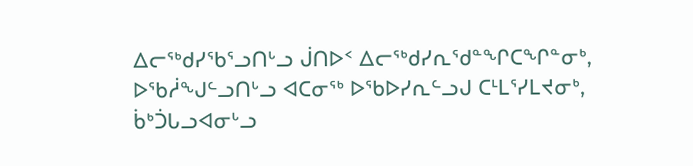ᐃᓕᖅᑯᓯᖃᕐᓗᑎᒡᓗ ᒎᑎᐅᑉ ᐃᓕᖅᑯᓯᕆᖁᓐᖏᑕᖏᓐᓂᒃ, ᐅᖃᓲᖑᓪᓗᑎᒡᓗ ᐊᑕᓂᖅ ᐅᖃᐅᓯᕆᓪᓗᒍ ᑕᒻᒪᕐᓯᒪᔪᓂᒃ, ᑳᒃᑑᒐᓗᐊᓂᒡᓗ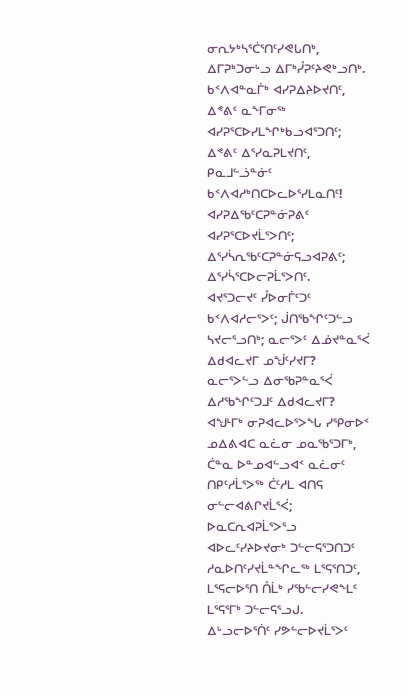ᓂᕆᔭᒃᓴᕐᑖᕐᑎᑦᓯᕙᒐᑎᒃ, ᐃᒥᕈᒃᑐᓂᒡᓗ ᐃᒥᒃᓮᕈᑦᔨᕙᒃᓗᑎᒃ.
ᑲᑉᐱᐊᓐᓇᒦᒃ ᐊᓯᕈᐃᔨᐅᔪᑎᑦ, ᐃᕝᕕᑦ ᓇᖕᒥᓂᖅ ᐊᓯᕈᕐᑕᐅᓯᒪᖏᒃᑲᓗᐊᕐᑐᑎᑦ; ᐃᕝᕕᑦ ᐃᕐᓯᓇᕈᒪᔪᑎᑦ, ᑭᓇᒧᓪᓘᓐᓃᑦ ᑲᑉᐱᐊᓱᒃᑎᑕᐅᓚᐅᕐᓯᒪᓇᑎᑦ! ᐊᓯᕈᐃᖃᑦᑕᕈᓐᓃᕈᕕᑦ ᐊᓯᕈᕐᑕᐅᔪᒫᕐᐳᑎᑦ; ᐃᕐᓯᓵᕆᖃᑦᑕᕈᓐᓃᕋᓗᐊᕈᕕᑦ; ᐃᕐᓯᓵᕐᑕᐅᓕᕈᒫᕐᐳᑎᑦ.
ᐊᔪᕐᑐᓕᔪᑦ ᓮᐅᓂᒦᑦᑐᑦ ᑲᑉᐱᐊᓱᓕᕐᐳᑦ; ᒎᑎᖃᖏᑦᑐᓪᓗ ᓴᔪᓕᕐᓗᑎᒃ; ᓇᓕᕐᐳᑦ ᐃᓅᔪᓐᓇᕐᐹ ᐃᑯᐊᓚᔪᒥ ᓄᖒᑦᓯᔪᒥ? ᓇᓕᕐᐳᓪᓗ ᐃᓂᖃᕈᓐᓇᕐᐹ ᐃᓱᖃᖏᑦᑐᒧᑦ ᐃᑯᐊᓚᔪᒥ?
ᐊᖑᒻᒥᒃ ᓂᕈᐊᓚᐅᕐᐳᖓ ᓯᕿᓂᐅᑉ ᓄᐃᕕᐊᑕ ᓇᓛᓂ ᓄᓇᖃᕐᑐᒥᒃ, ᑖᓐᓇ ᐅᓐᓄᐊᓪᓗᐊᑉ ᓇᓛᓂᑦ ᑎᑭᑦᓱᒫᕐᐳᖅ ᑖᑦᓱᒪ ᐊᑎᕋ ᓂᓪᓕᐊᕕᒋᔪᒫᕐᐹ; ᐅᓇᑕᕆᐊᕈᒫᕐᐳᕐᓗ ᐊᐅᓚᑦᓯᔨᐅᔪᓂᒃ ᑐᓪᓕᕋᕐᑐᑎᑐᑦ ᓱᓇᐅᑎᑦᓯᔪᒫᓐᖏᓚᖅ ᒪᕐᕋᕐᑎᑐᑦ, ᒪᕐᕋᓕᐅᕐᑎ ᑍᒫᒃ ᓯᖃᓪᓕᓯᕙᖕᒪᑦ ᒪᕐᕋᕐᒥᒃ ᑐᓪᓕᕋᕐᓗᒍ.
ᐃᒡᓗᓕᐅᕐᑏᑦ ᓯᕗᓪᓕᐅᔪᒫᕐᐳᑦ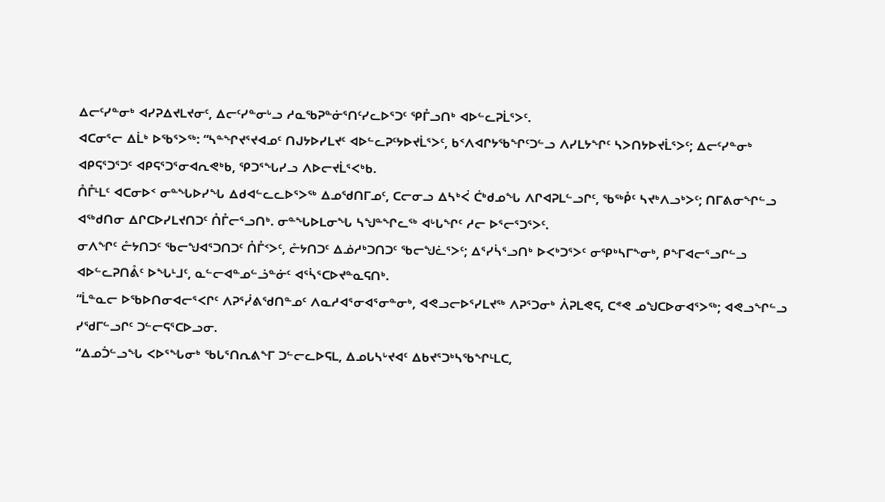ᐃᓕᑦᓯᓐᓂᒃ ᐊᓯᕈᐃᔪᒪᔪᓂᑦ, ᐃᓕᑦᓯᓐᓂᒡᓗ ᓱᓇᖃᕈᓐᓃᕐᑎᑦᓯᓚᐅᕐᑐᑦ ᕿᒤᓗᑎᒃ ᐊᐅᓪᓚᕈᒫᕐᐳᑦ.
ᐊᑕᓂᕐᓕ ᐃᒫᒃ ᐅᖃᕐᐳᖅ: “ᓴᓐᖏᔪᕐᔪᐊᓄᑦ ᑎᒍᔭᐅᓯᒪᔪᑦ ᐊᐅᓪᓚᕈᑦᔭᐅᔪᒫᕐᐳᑦ, ᑲᑉᐱᐊᒋᔭᖃᖏᑦᑐᓪᓗ ᐱᓯᒪᔭᖏᑦ ᓴᐳᑎᔭᐅᔪᒫᕐᐳᑦ; ᐃᓕᑦᓯᓐᓂᒃ ᐊᑭᕋᕐᑐᕐᑐᑦ ᐊᑭᕋᕐᑐᕐᓂᐊᕆᕙᒃᑲ, ᕿᑐᕐᖓᓯᓗ ᐱᐅᓕᔪᒫᕐᐸᒃᑲ.
ᑍᒤᒻᒪᑦ ᐊᑕᓂᐅᑉ ᓂᓐᖓᐅᓯᖓ ᐃᑯᐊᓪᓚᓚᐅᕐᐳᖅ ᐃᓄᖁᑎᒥᓄᑦ, ᑕᓕᓂᓗ ᐃᓴᒃᐹ ᑖᒃᑯᓄᖓ ᐱᒋᐊᕈᒪᓪᓗᒋᑦ, ᖃᖅᑬᑦ ᓴᔪᒃᐱᓗᒃᐳᑦ; ᑎᒥᕕᓂᖏᓪᓗ ᐊᖅᑯᑎᓂ ᐃᒋᑕᐅᓯᒪᔪᑎᑐᑦ ᑍᒤᓕᕐᓗᑎᒃ. ᓂᓐᖓᐅᒪᓂᖓ ᓴᖑᓐᖏᓚᖅ ᐊᒡᒐᖏᑦ ᓱᓕ ᐅᕐᓕᕐᑐᕐᐳᑦ.
ᓂᐱᖏᑦ ᓔᔭᑎᑐᑦ ᖃᓕᖑᐊᕐᑐᑎᑐᑦ ᑍᒤᑉᐳᑦ, ᓔᔭᑎᑐᑦ ᐃᓅᓱᒃᑐᑎᑐᑦ ᖃᓕᖑᓛᕐᐳᑦ; ᐃᕐᓯᓵᕐᓗᑎᒃ ᐅᐸᒃᑐᕐᐳᑦ ᓂᕿᒃᓴᒥᖕᓂᒃ, ᑭᖕᒥᐊᓕᕐᓗᒋᓪᓗ ᐊᐅᓪᓚᕈᑎᕔᑦ ᐅᖓᒻᒧᑦ, ᓇᓪᓕᐊᓐᓄᓪᓘᓐᓃᑦ ᐊᕐᓵᕐᑕᐅᔪᓐᓇᕋᑎᒃ.
“ᒫᓐᓇᓕ ᐅᖃᐅᑎᓂᐊᓕᕐᐸᒋᑦ ᐱᕈᕐᓰᕕᖁᑎᓐᓄᑦ ᐱᓇᓱᐊᕐᓂᐊᕐᓂᓐᓂᒃ, ᐊᕙᓗᓕᐅᕐᓯᒪᔪᖅ ᐱᕈᕐᑐᓂᒃ ᐲᕈᒪᕙᕋ, ᑕᕝᕙ ᓄᖑᑕᐅᓂᐊᕐᐳᖅ; ᐊᕙᓗᖏᓪᓗ ᓯᖁᒥᓪᓗᒋᑦ ᑐᓪᓕᕋᕐᑕᐅᓗᓂ.
“ᐃᓄᑑᓪᓗᖓ ᐸᐅᕐᖓᓂᒃ ᖃᒐᕐᑎᕆᕕᖕᒥ ᑐᓪᓕᓚᐅᕋᒪ, ᐃᓄᒐᓴᒡᔪᐊᑦ ᐃᑲᔪᕐᑐᒃᓴᖃᖏᒻᒪᑕ,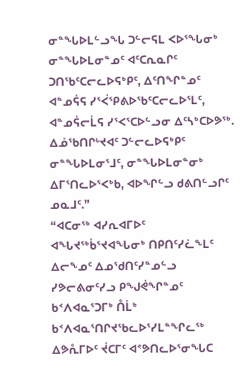ᓂᓐᖓᐅᒪᓪᓗᖓ ᑐᓪᓕᕋᒪ ᐸᐅᕐᖓᓂᒃ ᓂᓐᖓᐅᒪᓂᓐᓄᑦ ᐊᑦᑕᕆᓇᒋᑦ ᑐᑎᖃᑦᑕᓕᓚᐅᕋᒃᑭᑦ, ᐃᑦᑎᖏᓐᓄᑦ ᐊᓐᓄᕌᕋ ᓯᕐᐹᕿᕕᐅᖃᑦᑕᓕᓚᐅᕐᒪᑦ, ᐊᓐᓄᕌᓕᒫᕋ ᓯᕐᐸᕐᑕᐅᓪᓗᓂ ᐃᑦᓴᒃᑕᐅᕗᖅ.
ᐃᓅᖃᑎᒋᒡᔪᐊᑦ ᑐᓪᓕᓚᐅᕋᒃᑭᑦ ᓂᓐᖓᐅᒪᓂᕐᒧᑦ, ᓂᓐᖓᐅᒪᓂᓐᓂᒃ ᐃᒥᕐᑎᓚᐅᕐᐸᒃᑲ, ᐊᐅᖏᓪᓗ ᑯᕕᑎᓪᓗᒋᑦ ᓄᓇᒧᑦ.”
“ᐊᑕᓂᖅ ᐊᓯᕆᐊᒥᐅᑦ ᐊᖓᔪᖅᑳᕐᔪᐊᖓᓂᒃ ᑎᑭᑎᑦᓯᓛᖕᒪᑦ ᐃᓕᖕᓄᑦ ᐃᓄᖁᑎᑦᓯᓐᓄᓪᓗ ᓯᕗᓕᕕᓂᑦᓯᓗ ᑭᖑᕚᖏᓐᓄᑦ ᑲᑉᐱᐊᓇᕐᑐᒥᒃ ᑍᒫᒃ ᑲᑉᐱᐊᓇᕐᑎᒋᔪᖃᓚᐅᕐᓯᒪᓐᖏᓚᖅ ᐃᕗᕅᒥᐅᑦ ᔫᑕᒥᑦ ᐊᕝᕗᑎᓚᐅᕐᓂᖓᑕ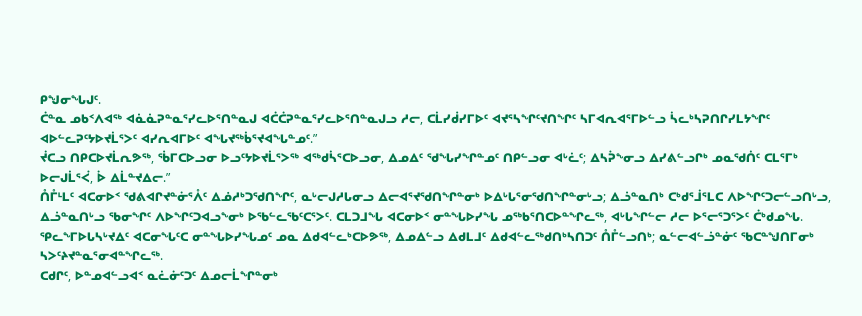ᑭᖑᓂᖓᒍᑦ.
ᑖᓐᓇ ᓄᑲᑉᐱᐊᖅ ᐊᓈᓈᕈᓐᓇᕐᓯᓚᐅᕐᑎᓐᓇᒍ ᐊᑖᑖᕈᓐᓇᕐᓯᓚᐅᕐᑎᓐᓇᒍᓗ ᓱᓕ, ᑕᒫᓯᑰᓯᒥᐅᑦ ᐊᔪᕐᓴᖏᑦᔪᑎᖏᑦ ᓴᒥᐊᕆᐊᕐᒥᐅᓪᓗ ᓵᓚᒃᓴᕈᑎᒋᓯᒪᔭᖏᑦ ᐊᐅᓪᓚᕈᑦᔭᐅᔪᒫᕐᐳᑦ ᐊᓯᕆᐊᒥᐅᑦ ᐊᖓᔪᖅᑳᕐᔪᐊᖓᓐᓄᑦ.”
ᔫᑕᓗ ᑎᑭᑕᐅᔪᒫᕆᕗᖅ, ᖄᒥᑕᐅᓗᓂ ᐅᓗᑦᔭᐅᔪᒫᕐᐳᖅ ᐊᖅᑯᓵᕐᑕᐅᓗᓂ, ᐃᓄᐃᑦ ᖁᖓᓯᖏᓐᓄᑦ ᑎᑭᓪᓗᓂ ᐊᒡᓛᑦ; ᐃᓴᕉᖕᓂᓗ ᐃᓯᕕᓪᓗᒋᒃ ᓄᓇᖁᑏᑦ ᑕᒪᕐᒥᒃ ᐅᓕᒍᒫᕐᐹ, ᐆ ᐃᒫᓐᔪᐃᓕ.”
ᑍᒤᒻᒪᑦ ᐊᑕᓂᐅᑉ ᖁᕕᐊᒋᔪᓐᓃᕐᐰᑦ ᐃᓅᓱᒃᑐᖁᑎᖏᑦ, ᓇᒡᓕᒍᓱᒐᓂᓗ ᐃᓕᐊᕐᔪᖁᑎᖏᓐᓂᒃ ᐅᐃᒡᒐᕐᓂᖁᑎᖏᓐᓂᒡᓗ; ᐃᓘᓐᓇᑎᒃ ᑕᒃᑯᕐᒨᕐᒪᑕ ᐱᐅᖏᑦᑐᓕᓪᓗᑎᒡᓗ, ᐃᓘᓐᓇᑎᒡᓗ ᖃᓂᖏᑦ ᐱᐅᖏᑦᑐᐊᓗᖕᓂᒃ ᐅᖃᓪᓚᖃᑦᑕᕐᐳᑦ. ᑕᒪᑐᒧᖓ ᐊᑕᓂᐅᑉ ᓂᓐᖓᐅᓯᖓ ᓄᖅᑲᕐᑎᑕᐅᓐᖏᓚᖅ, ᐊᒡᒐᖏᓪᓕ ᓱᓕ ᐅᕐᓕᕐᑐᕐᐳᑦ ᑖᒃᑯᓄᖓ.
ᕿᓚᖕᒥᐅᒐᓴᒡᔪᐃᑦ ᐊᑕᓂᖓᑦᑕ ᓂᓐᖓᐅᓯᖓᓄᑦ ᓄᓇ ᐃᑯᐊᓪᓚᒃᑕᐅᕗᖅ, ᐃᓄᐃᓪᓗ ᐃᑯᒪᒧᑦ ᐃᑯᐊᓪᓚᖅᑯᑎᒃᓴᑎᑐᑦ ᑍᒤᓪᓗᑎᒃ; ᓇᓪᓕᐊᓪᓘᓐᓃᑦ ᖃᑕᓐᖑᑎᒥᓂᒃ ᓴᐳᑦᔨᔪᓐᓇᕐᓂᐊᓐᖏᓚᖅ.
ᑕᑯᒋᑦ, ᐅᓐᓄᐊᓪᓗᐊᑉ ᓇᓛᓃᑦᑐᑦ ᐃᓄᓕᒫᖏᓐᓂᒃ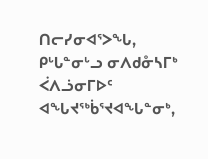ᑎᓕᓯᓂᐊᕐᐳᖓ, ᑭᒡᒐᓐᓂᒡᓗ ᓂᐱᑯᓁᓴᒥᒃ ᐹᐱᓘᓂᒥᐅᑦ ᐊᖓᔪᖅᑳᕐᔪᐊᖓᓐᓂᒃ,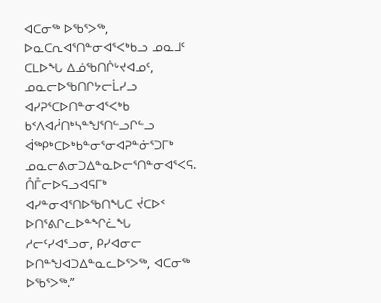ᐊᑕᓂᖅ ᐅᖃᕐᐳᖅ, ᐅᓇᑕᕆᐊᕐᑎᓐᓂᐊᕐᐸᒃᑲᓗ ᓄᓇᒧᑦ ᑕᒪᐅᖓ ᐃᓅᖃᑎᒌᒡᔪᐊᓄᑦ, ᓄᓇᓕᐅᖃᑎᒋᔭᓕᒫᓯᓗ ᐊᓯᕈᕐᑕᐅᑎᓐᓂᐊᕐᐸᒃᑲ ᑲᑉᐱᐊᓲᑎᒃᓴᓐᖑᕐᑎᓪᓗᒋᓪᓗ ᐋᖅᑭᒃᑕᐅᒃᑲᓐᓂᕐᓂᐊᕈᓐᓃᕐᑐᒥᒃ ᓄᓇᓕᕕᓂᑐᐃᓐᓇᐅᓕᕐᑎᓐᓂᐊᕐᐸᕋ.
ᑍᒤᓕᐅᕋᓗᐊᕋᒥᒃ ᐊᓯᓐᓂᐊᕐᑎᐅᖃᑎᖓᑕ ᔫᑕᐅᑉ ᐅᑎᕐᕕᒋᓚᐅᓐᖏᓛᖓ ᓱᓕᑦᓯᐊᕐᓗᓂ, ᑭᓯᐊᓂᓕ ᐅᑎᓐᖑᐊᑐᐃᓐᓇᓚᐅᕐᐳᖅ, ᐊᑕᓂᖅ ᐅᖃᕐᐳᖅ.”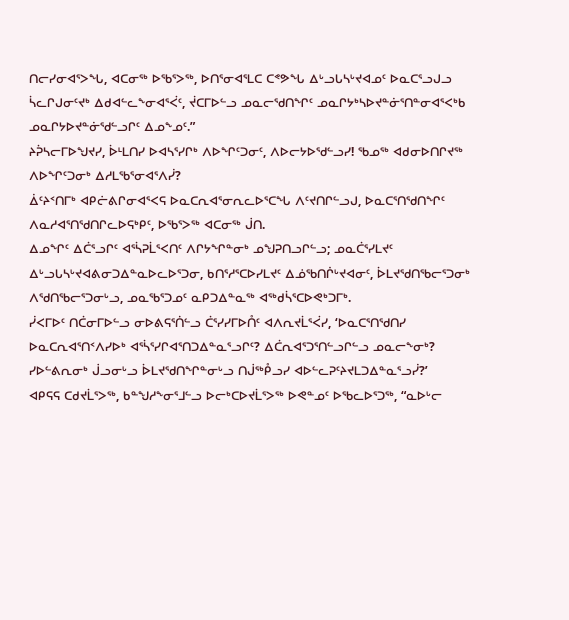ᑎᓕᓯᓂᐊᕐᐳᖓ, ᐊᑕᓂᖅ ᐅᖃᕐᐳᖅ, ᐅᑎᕐᓂᐊᕐᒪᑕ ᑕᕝᕗᖓ ᐃᒡᓗᒐᓴᒡᔪᐊᓄᑦ ᐅᓇᑕᕐᓗᒍᓗ ᓵᓚᒋᒍᓂᑦᔪᒃ ᐃᑯᐊᓪᓚᖕᓂᐊᕐᐹᑦ, ᔫᑕᒥᐅᓪᓗ ᓄᓇᓕᖁᑎᖏᑦ ᓄᓇᒋᔭᒃᓴᐅᔪᓐᓃᕐᑎᓐᓂᐊᕐᐸᒃᑲ ᓄᓇᒋᔭᐅᔪᓐᓃᖁᓪᓗᒋᑦ ᐃᓄᖕᓄᑦ.”
ᔨᕉᓴᓕᒥᐅᖑᔪᓯ, ᐆᒻᒪᑎᓯ ᐅᐊᓴᕐᓯᒋᒃ ᐱᐅᖏᑦᑐᓂᑦ, ᐱᐅᓕᔭᐅᖁᓪᓗᓯ! ᖃᓄᖅ ᐊᑯᓂᐅᑎᒋᔪᖅ ᐱᐅᖏᑦᑐᓂᒃ ᐃᓱᒪᖃᕐᓂᐊᕐᐱᓰ?
ᐄᑦᔨᑉᑎᒥᒃ ᐊᑭᓖᕕᒋᓂᐊᕐᐸᕋ ᐅᓇᑕᕆᐊᕐᓂᕆᓚᐅᕐᑕᖓ ᐱᑦᔪᑎᒋᓪᓗᒍ, ᐅᓇᑕᕐᑎᖁᑎᖏᑦ ᐱᓇᓱᐊᕐᑎᖁᑎᒋᓚᐅᕋᒃᑭᑦ, ᐅᖃᕐᐳᖅ ᐊᑕᓂᖅ ᒎᑎ.
ᐃᓄᖏᑦ ᐃᑖᕐᓗᒋᑦ ᐊᕐᓵᕈᒫᕐᐸᑎᑦ ᐱᒋᔭᖏᓐᓂᒃ ᓄᖑᕈᑎᓗᒋᓪᓗ; ᓄᓇᑖᕐᓯᒪᔪᑦ ᐃᒡᓗᒐᓴᒡᔪᐊᕕᓂᑐᐃᓐᓇᐅᓚᐅᕐᑐᓂ, ᑲᑎᕐᓱᕐᑕᐅᓯᒪᔪᑦ ᐃᓅᖃᑎᒌᒡᔪᐊᓂᑦ, ᐆᒪᔪᖁᑎᖃᓕᕐᑐᓂᒃ ᐱᖁᑎᖃᓕᕐᑐᓂᒡᓗ, ᓄᓇᖃᕐᑐᓄᑦ ᓇᑭᑐᐃᓐᓇᖅ ᐊᖅᑯᓵᕐᑕᐅᕙᒃᑐᒥᒃ.
ᓰᐸᒥᐅᑦ ᑎᑖᓂᒥᐅᓪᓗ ᓂᐅᕕᕋᕐᑏᓪᓗ ᑖᕐᓯᓯᒥᐅᑍᑦ ᐊᐱᕆᔪᒫᕐᐹᓯ, ‘ᐅᓇᑕᕐᑎᖁᑎᓯ ᐅᓇᑕᕆᐊᕐᑎᑉᐱᓯᐅᒃ ᐊᕐᓵᕐᓯᒋᐊᕐᑎᑐᐃᓐᓇᕐᓗᒋᑦ? ᐃᑖᕆᐊᕐᑐᕐᑎᓪᓗᒋᓪᓗ ᓄᓇᓕᖕᓂᒃ? ᓯᐅᓪᕕᕆᓂᒃ ᒎᓗᓂᒡᓗ ᐆᒪᔪᖁᑎᖏᓐᓂᒡᓗ ᑎᒎᖅᑬᓗᓯ ᐊᐅᓪᓚᕈᑦᔨᔪᒪᑐᐃᓐᓇᕐᓗᓰ?’
ᐊᑭᕋᕋ ᑕᑯᔪᒫᕐᐳᖅ, ᑲᓐᖑᓱᖕᓂᕐᒧᓪᓗ ᐅᓕᒃᑕᐅᔪᒫᕐᐳᖅ ᐅᕙᓐᓄᑦ ᐅᖃᓚᐅᕐᑐᖅ, “ᓇᐅᒡᓕ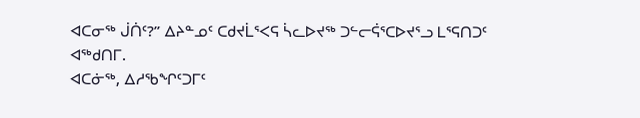ᐊᑕᓂᖅ ᒎᑏᑦ?” ᐃᔨᓐᓄᑦ ᑕᑯᔪᒫᕐᐸᕋ ᓵᓚᐅᔪᖅ ᑐᓪᓕᕌᕐᑕᐅᔪᕐᓗ ᒪᕐᕋᑎᑐᑦ ᐊᖅᑯᑎᒥ.
ᐊᑕᓃᖅ, ᐃᓱᖃᖏᑦᑐᒥᑦ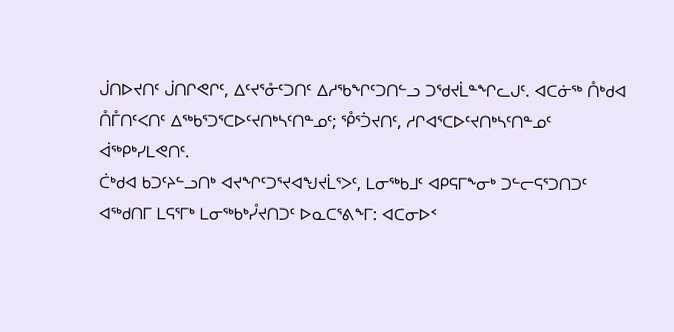ᒎᑎᐅᔪᑎᑦ ᒎᑎᒋᕙᒋᑦ, ᐃᑦᔪᕐᓁᑦᑐᑎᑦ ᐃᓱᖃᖏᑦᑐᑎᓪᓗ ᑐᖁᔪᒫᓐᖏᓚᒍᑦ. ᐊᑕᓃᖅ ᑍᒃᑯᐊ ᑍᒤᑎᑦᐸᑎᑦ ᐃᖅᑲᕐᑐᕐᑕᐅᑦᔪᑎᒃᓴᑦᑎᓐᓄᑦ; ᕾᕐᑑᔪᑎᑦ, ᓱᒋᐊᕐᑕᐅᑦᔪᑎᒃᓴᑦᑎᓐᓄᑦ ᐋᖅᑭᒃᓯᒪᕙᑎᑦ.
ᑖᒃᑯᐊ ᑲᑐᑦᔨᓪᓗᑎᒃ ᐊᔪᖏᑦᑐᕐᔪᐊᖑᔪᒫᕐᐳᑦ, ᒪᓂᖅᑲᒧᑦ ᐊᑭᕋᒥᖕᓂᒃ ᑐᓪᓕᕋᕐᑐᑎᑐᑦ ᐊᖅᑯᑎᒥ ᒪᕋᕐᒥᒃ ᒪᓂᖅᑲᒃᓮᔪᑎᑐᑦ ᐅᓇᑕᕐᕕᖕᒥ: ᐊᑕᓂᐅᑉ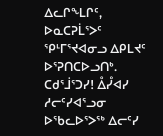ᐃᓚᒋᖕᒪᒋᑦ, ᐅᓇᑕᕈᒫᕐᐳᑦ ᕿᒻᒥᕐᔪᐊᓂᓗ ᐃᑭᒪᔪᑦ ᐅᕐᕈᑎᑕᐅᓗᑎᒃ.
ᑕᑯᕐᒨᕐᑐᓯ! ᐂᓮᐊᓯ ᓱᓕᑦᓯᐊᕐᓗᓂ ᐅᖃᓚᐅᕐᐳᖅ ᐃᓕᑦᓯ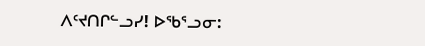ᐱᑦᔪᑎᒋᓪᓗᓯ! ᐅᖃᕐᓗᓂ: